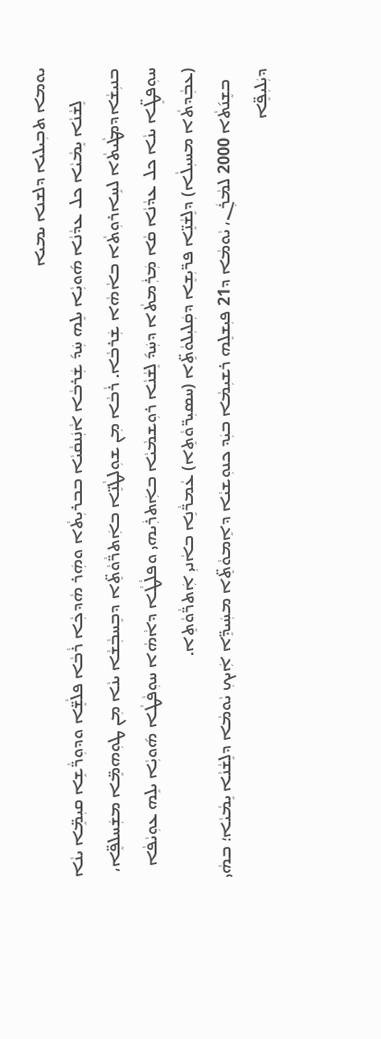ܝܘܡܐ ܬܒܼܝܠܝܐ ܕܠܫܢܐ ܝܡܝܐ
        ܠܸܫܵܢܵܐ ܝܸܡܵܝܵܐ ܟܠ ܥܕܵܢܵܐ ܗ݇ܘܝܼܵܐ ܝܠܸܗ ܚܲܕ݇ ܫܲܪܒܵܐ ܐܵܢܲܢܩܵܝܵܐ ܒܒܪܝܼܬܵܐ ܘܗܲܪ ܗܵܕܟܼܵܐ ܪܵܒܵܐ ܦܠܵܫܸ̈ܐ ܘܕܘܼܖ̈ܵܫܸܐ ܩܝܼܡܸ̈ܐ ܝܢܵܐ ܒܢܝܼܫܵܐܕܡܛܵܝܬܵܐ ܠܚܸܐܪܘܼܬܵܐ ܒܐܵܗܵܐ ܫܲܪܒܵܐ. ܪܵܒܵܐ ܡܼܢ ܫܘܼܠܛܵܢܸ̈ܐ ܒܐܲܬܖ̈ܵܘܵܬܸ̈ܐ ܕܒܸܚܒܼܵܫܵܐ ܝܢܵܐ ܡܼܢ ܛܘܼܗܡܸ̈ܐ ܡܫܲܚܠܦܸ̈ܐ، ܚܘܼܦܛܸ̈ܐ ܝܢܵܐ ܟܠ ܥܕܵܢܵܐ ܩܵܐ ܡܲܪܲܡܬܵܐ ܕܚܲܕ݇ ܠܸܫܵܢܵܐ ܪܘܼܫܡܵܝܵܐ ܒܐܲܬܪܲܝܗܝ ܘܦܠܵܛܵܐ ܕܐܵܗܵܐ ܚܘܼܦܵܛܵܐ ܗ݇ܘܝܼܵܐ ܝܠܸܗ ܥܘܼܝܵܦܵܐ (ܥܒܼܵܕܬܵܐ ܡܚܝܼܠܵܐ) ܕܠܸܫܵܢܸ̈ܐ ܦܖ̈ܝܼܫܸܐ ܕܩܲܠܝܼܠܘܵܬܸ̈ܐ (ܚܣܝܼܖ̈ܘܵܬܸܐ) ܥܵܡܖ̈ܵܢܸܐ ܒܐܵܢܝܼ ܐܲܬܖ̈ܵܘܵܬܸܐ.
   ܒܫܸܢ݇ܬܵܐ 2000 ܠܡܵܪܲܢ، ܝܵܘܡܵܐ ܕ21 ܦܝܼܫܠܸܗ ܪܫܝܼܡܵܐ ܒܝܲܕ ܟܢܘܼܫܝܵܐ ܕܐܸܡܘܵܬܸ̈ܐ ܡܚܲܝܕܸ̈ܐ ܐܲܝܟܼ ܝܵܘܡܵܐ ܕܠܸܫܵܢܵܐ ܝܸܡܵܝܵܐ؛ ܒܗܵܝ ܕܝܲܠܝܼܦܸ̈ܐ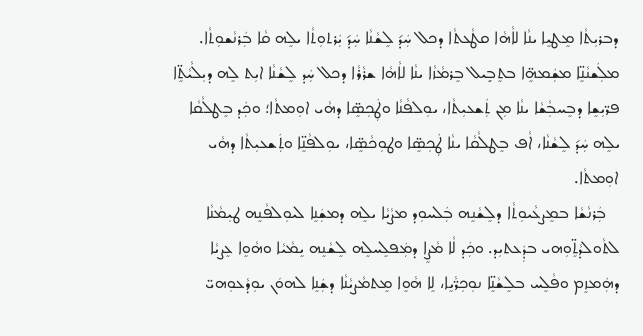ܕܒܪܝܼܬܵܐ ܡܸܛܝܸܐ ܝܢܵܐ ܠܐܵܗܵܐ ܩܛܵܥܬܵܐ ܕܟܠ ܚܲܕ݇ ܠܸܫܵܢܵܐ ܚܲܕ݇ ܝܲܪܬܘܼܬܵܐ ܝܠܸܗ ܩܵܐ ܒܲܪܢܵܫܘܼܬܵܐ. ܡܠܲܫܢܵܢܸ̈ܐ ܡܫܲܡܗܸ̈ܐ ܒܬܸܒܼܸܝܠ ܒܸܪܡܵܙܵܐ ܝܢܵܐ ܠܐܵܗܵܐ ܫܪܵܪܵܐ ܕܟܠ ܚܲܕ ܠܸܫܵܢܵܐ ܐܝܼܬ ܠܸܗ ܕܝܼܠܵܝܵܬܸ̈ܐ ܦܖ̈ܝܼܫܸܐ ܕܒܸܚܒܼܵܫܵܐ ܝܢܵܐ ܡܼܢ ܬܲܫܥܝܼܬܵܐ، ܝܘܼܠܦܵܢܵܐ ܘܛܲܟܼܣܸ̈ܐ ܕܗܵܝ ܐܘܼܡܬܵܐ؛ ܘܟܲܕ ܒܸܛܠܵܩܵܐ ܝܠܸܗ ܚܲܕ݇ ܠܸܫܵܢܵܐ، ܐܵܦ ܒܸܛܠܵܩܵܐ ܝܢܵܐ ܛܲܟܼܣܸ̈ܐ ܘܛܘܼܟܵܣܸ̈ܐ، ܝܘܼܠܦܵܢܸ̈ܐ ܘܬܲܫܥܝܼܬܵܐ ܕܗܵܝ ܐܘܼܡܬܵܐ.
   ܒܲܪܢܵܫܵܐ ܒܡܸܨܥܵܝܘܼܬܵܐ ܕܠܸܫܵܢܸܗ ܒܲܠܚܘܼܕ ܡܨܵܝܵܐ ܝܠܸܗ ܕܡܫܲܢܸܐ ܠܝܘܼܠܦܵܢܸܗ ܛܝܼܡܵܢܵܐ ܠܬܵܘܠܕܵܬܸ̈ܘܼܗܝ ܒܕܲܥܬܝܼܕ. ܘܟܲܕ ܠܵܐ ܡܵܨܸܐ ܕܡܲܦܠܸܚܠܸܗ ܠܸܫܵܢܸܗ ܝܸܡܵܝܵܐ ܘܗܵܘܸܐ ܥܸܨܝܵܐ ܕܗܲܡܙܸܡ ܘܦܵܠܸܚ ܒܠܸܫܵܢܸ̈ܐ ܢܘܼܟܼܖ̈ܵܝܸܐ، ܠܸܐ ܗܵܘܸܐ ܡܸܬܡܵܨܝܵܢܵܐ ܕܫܲܢܸܐ ܠܗܘܿܢ ܝܘܼܕܵܥܘܼܗܝ̈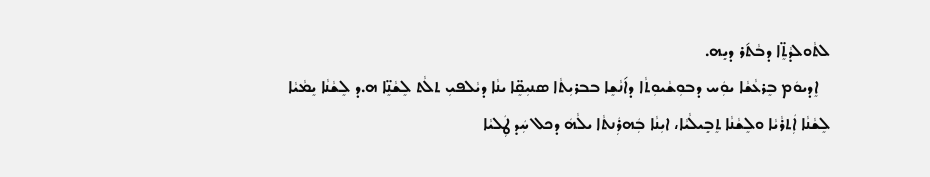ܠܬܵܘܠܕܵܬܸ̈ܐ ܕܒܵܬ݇ܪ ܕܝܼܸܗ.
   ܐܸܕܝܘܿܡ ܒܸܪܥܵܫܵܐ ܝܘܲܚ ܕܒܘܼܫܵܝܘܼܬܵܐ ܕܐ݇ܢܵܫܸܐ ܒܒܪܝܼܬܵܐ ܣܢܝܼܩܸ̈ܐ ܝܢܵܐ ܕܝܵܠܦܝܼ ܬܠܵܬ ܠܸܫܵܢܸ̈ܐ ܗ.ܕ ܠܸܫܵܢܵܐ ܝܸܡܵܝܵܐ ܠܸܫܵܢܵܐ ܐܲܬܪܵܝܵܐ ܘܠܸܫܵܢܵܐ ܬܸܒܼܸܝܠܵܝܵܐ، ܐܝܼܢܵܐ ܒܲܗܪܲܢܬܵܐ ܝܠܵܗܿ ܕܟܠ ܚܲܕ ܛܲܠܝܵܐ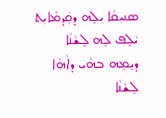ܣܢܝܼܩܵܐ ܝܠܸܗ ܕܩܲܕܡܵܐܝܼܬ ܝܵܠܸܦ ܠܸܗ ܠܸܫܵܢܵܐ ܕܝܸܡܸܗ ܒܗܵܝ ܕܐܵܗܵܐ ܠܸܫܵܢܵܐ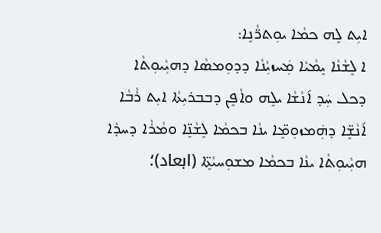ܐܝܼܬ ܠܸܗ ܟܡܵܐ ܝܘܼܬܖ̈ܵܢܸܐ:
ܐ ܠܸܫܵܢܵܐ ܝܸܡܵܝܵܐ ܡܲܚܙܝܼܵܢܵܐ ܕܕܘܼܡܣܵܐ ܕܗܝܼܵܝܘܼܬܵܐ ܕܟܠ ܚܲܕ ܐ݇ܢܵܫܵܐ ܝܠܸܗ ܘܐܵܦܸܢ ܕܒܒܪܝܼܬܵܐ ܐܝܼܬ ܪܵܒܵܐ ܐ݇ܢܵܫܸ̈ܐ ܕܗܲܡܙܘܼܡܸ̈ܐ ܝܢܵܐ ܒܟܡܵܐ ܠܸܫܵܢܸ̈ܐ ܘܡܵܪܵܐ ܕܚܕܵܐ ܗܝܼܵܝܘܼܬܵܐ ܝܢܵܐ ܒܟܡܵܐ ܡܫܘܼܚܝܵܬܸ̈ܐ (ابعاد)؛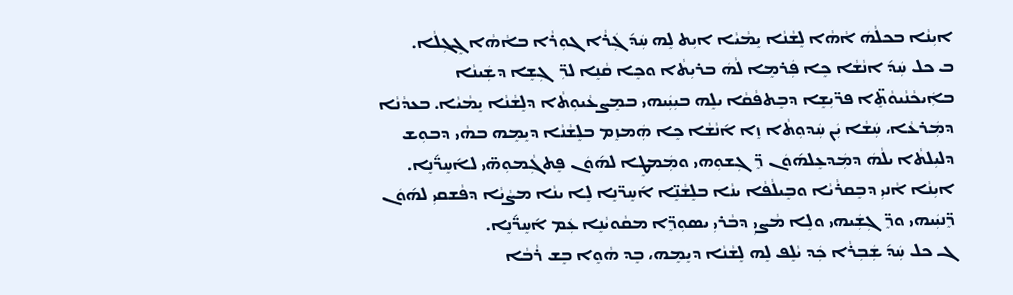ܐܝܼܢܵܐ ܒܟܠܵܗܿ ܐܵܗܵܐ ܠܸܫܵܢܵܐ ܝܸܡܵܝܵܐ ܐܝܼܬ ܠܸܗ ܚܲܕ݇ ܓܲܪܵܐ ܓܘܼܪܵܐ ܒܐܵܗܵܐ ܓܸܓܼܠܵܐ.
ܒ ܟܠ ܚܲܕ݇ ܐܢܵܫܵܐ ܟܸܐ ܦܲܪܡܸܐ ܠܵܗܿ ܒܪܝܼܬܵܐ ܘܟܸܐ ܩܵܢܸܐ ܠܖܼ̈ܓܼܫܸܐ ܕܫܲܝܢܵܐ ܒܐܲܝܟܵܢܵܝܘܵܬܸ̈ܐ ܦܖ̈ܝܼܫܸܐ ܕܒܸܬܦܵܩܵܐ ܝܠܸܗ ܒܝܼܝܲܝܗܝ ܒܡܸܨܥܵܝܘܼܬܵܐ ܕܠܸܫܵܢܵܐ ܝܸܡܵܝܵܐ. ܒܥܕܵܢܵܐ ܕܡܲܪܥܵܐ، ܚܲܫܵܐ ܝܲܢ ܚܲܕܘܼܬܵܐ ܙܸܐ ܐ݇ܢܵܫܵܐ ܟܸܐ ܗܲܡܙܸܡ ܒܠܸܫܵܢܵܐ ܕܝܸܡܸܗ ܒܗܵܝ ܕܒܘܼܫ ܕܠܝܼܠܬܵܐ ܝܠܵܗܿ ܕܡܲܕܥܸܠܗ݇ܘܿܢ ܖܸ̈ܓܼܫܘܼܗܝ ܘܡܲܡܛܸܐ ܠܗ݇ܘܿܢ ܦܸܬܓܼܵܡܘܼܗ̈ܝ ܠܐ݇ܚܸܖ̈݇ܢܸܐ. ܐܝܼܢܵܐ ܐܵܢܝܼ ܕܒܸܩܪܵܝܵܐ ܘܒܸܝܠܵܦܵܐ ܝܢܵܐ ܒܠܸܫܵܢܸ̈ܐ ܐ݇ܚܸܖ̈ܢܸܐ ܠܸܐ ܝܢܵܐ ܡܨܵܝܵܐ ܕܦܵܫܩܝܼ ܠܗ݇ܘܿܢ ܖܸ̈ܢܝܲܝܗܝ ܘܖܸ̈ܓܼܫܲܝܗܝ ܘܠܸܐ ܡܵܨܝܼ ܕܒܵܪܝܼ ܝܣܘܼܖܸ̈ܐ ܡܩܵܘܝܵܢܸܐ ܥܲܡ ܐ݇ܚܸܖ̈݇ܢܸܐ.
ܓ ܟܠ ܚܲܕ݇ ܫܲܒܼܪܵܐ ܟܲܕ ܝܵܠܸܦ ܠܸܗ ܠܸܫܵܢܵܐ ܕܝܸܡܸܗ، ܒܸܕ ܗܵܘܸܐ ܒܸܫ ܪܵܒܵܐ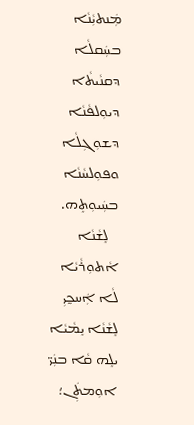ܡܲܢܬܝܼܵܢܵܐ ܒܚܲܩܠܵܐ ܕܩܢܵܝܬܵܐ ܕܝܘܼܠܦܵܢܵܐ ܕܫܘܼܓܼܠܵܐ ܘܦܘܼܠܚܵܢܵܐ ܒܚܲܝܘܼܬܸܗ.
   ܠܸܫܵܢܵܐ ܐܵܬܘܼܪܵܝܵܐ ܠܵܐ ܐܲܚܟ̰ܝܼ ܠܸܫܵܢܵܐ ܝܸܡܵܝܵܐ ܝܠܸܗ ܩܵܐ ܒܢܲܝ̈ ܐܘܼܡܬܲܢ؛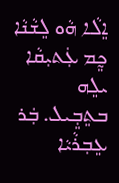ܐܸܠܵܐ ܗܵܘ ܠܸܫܵܢܵܐ ܟ̰ܸܡ ܥܲܬܝܼܩܵܐ ܝܠܸܗ ܒܬܸܒܼܸܝܠ. ܒܲܪ ܥܸܒܼܪܵܝܵܐ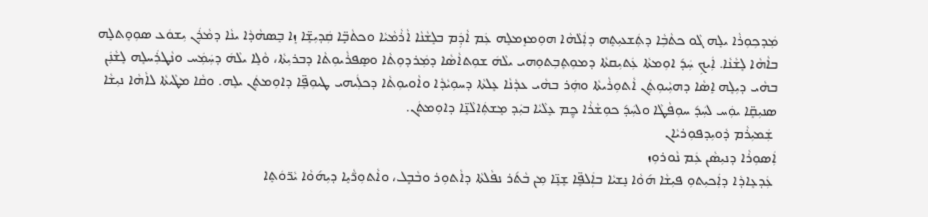ܡܲܕܟܼܘܼܪܵܐ ܝܠܸܗ ܓܵܘ ܟܬܵܒܼܵܐ ܕܬܲܫܥܝܼܬܸܗ ܕܐܲܠܵܗܵܐ ܗܘܼܡܙܸܡܠܸܗ ܥܲܡ ܐܵܕܲܡ ܒܠܸܫܵܢܵܐ ܐܵܪܵܡܵܝܵܐ ܘܟܬܵܒܼܸ̈ܐ ܩܲܕܝܼܫܸ̈ܐ ܙܸܐ ܒܸܣܗܵܕܵܐ ܝܢܵܐ ܕܡܵܪܲܢ ܝܼܫܘܿܥ ܣܘܼܘܸܬܠܸܗ ܒܐܵܗܵܐ ܠܸܫܵܢܵܐ. ܐܲܝܟܼ ܚܲܕ݇ ܐܘܼܡܬܵܐ ܥܲܬܝܼܩܬܵܐ ܕܡܘܼܬܸܒܼܬܘܼܗܝ ܝܠܵܗܿ ܫܘܼܬܐܵܣܵܐ ܕܡܲܪܕܘܼܬܵܐ ܘܣܸܦܪܵܝܘܼܬܵܐ ܕܒܪܝܼܬܵܐ، ܘܵܠܸܐ ܝܠܵܗܿ ܕܚܲܡܲܚ ܘܢܵܛܪܲܚܠܸܗ ܠܸܫܵܢܲܢ ܒܗܵܝ ܕܝܼܠܸܗ ܐܸܣܵܐ ܕܗܝܼܵܝܘܼܬܲܢ ܐܵܬܘܼܪܵܝܬܵܐ ܘܗܲܪ ܒܗܵܝ ܥܕܵܢܵܐ ܥܸܠܬܵܐ ܕܚܘܼܝܵܕܵܐ ܘܐܵܘܝܘܼܬܵܐ ܕܟܠܲܝܗܝ ܛܝܘܼܦܸ̈ܐ ܕܐܘܼܡܬܲܢ ܝܠܸܗ. ܘܩܵܐ ܡܛܵܝܬܵܐ ܠܐܵܗܵܐ ܢܝܼܫܵܐ ܣܢܝܼܩܸ̈ܐ ܝܘܲܚ ܠܚܲܕ݇ ܚܘܼܦܵܛܵܐ ܘܠܚܲܕ݇ ܟܘܼܫܵܪܵܐ ܟ̰ܸܡ ܥܸܠܵܝܵܐ ܒܝܲܕ ܡܸܫܬܲܐܠܵܢܸ̈ܐ ܕܐܘܼܡܬܲܢ.
 ܫܲܡܝܼܪܵܡ ܕܵܘܝܼܕܦܘܼܪܝܵܐܢ
ܐܲܣܘܼܪܵܐ ܕܢܝܼܣܵܢ ܥܲܡ ܢܵܘܪܘܼܙ
 ܥܲܕܥܸܐܕܵܐ ܕܐܲܟܝܼܬܘܼ ܦܝܼܫܵܐ ܗ݇ܘܵܐ ܢܸܫܝܵܐ ܒܐܲܠܦܸ̈ܐ ܫܸܢܸ̈ܐ ܡܼܢ ܒܵܬ݇ܪ ܢܦܵܠܬܵܐ ܕܐܵܬܘܼܪ ܘܒܵܒܼܸܠ، ܘܐܵܬܘܼܖ̈ܵܝܸܐ ܕܝܼܗ݇ܘܵܐ ܝܵܖ̈ܘܿܬܸܐ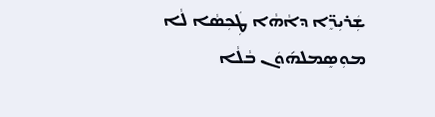ܫܲܪܝܼܖܸ̈ܐ ܕܐܵܗܵܐ ܛܲܟܼܣܵܐ ܠܵܐ ܡܘܼܣܸܡܠܗ݇ܘܿܢ ܒܵܠܵܐ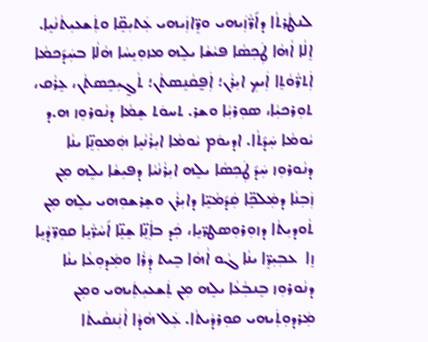ܠܢܛܵܪܬܵܐ ܕܐ݇ܖ̈ܵܙܲܝܗܝ ܘܖܸ̈ܐܙܲܝܗܝ ܥܲܬܝܼܩܸ̈ܐ ܘܬܲܫܥܝܼܬܵܢܵܝܸܐ.
ܐܸܠܵܐ ܐܵܗܵܐ ܛܲܟܼܣܵܐ ܦܝܵܫܵܐ ܝܠܸܗ ܡܙܘܼܝܸܚܵܐ ܗܵܠܵܐ ܒܚܲܕ݇ܟܡܵܐ ܐܲܬܖ̈ܵܘܵܬܸܐ ܐܲܝܟܼ ܐܝܼܪܵܢ؛ ܐܲܦ̰ܩܵܢܸܣܬܵܢ؛ ܬܵܓ̰ܝܼܟܸܣܬܵܢ، ܥܸܪܵܩ، ܬܘܼܪܟܝܼܵܐ، ܣܘܼܪܝܼܵܐ ܘܫܪ. ܬܚܘܿܬ ܫܸܡܵܐ ܕܢܵܘܪܘܼܙ ܗ.ܕ ܝܵܘܡܵܐ ܚܲܕ݇ܬܵܐ. ܐܕܝܘܿܡ ܝܵܘܡܵܐ ܐܝܼܪܵܢܵܝܸܐ ܗܲܡܘܼܢܸ̈ܐ ܝܢܵܐ ܕܢܵܘܪܘܼܙ ܚܲܕ݇ ܛܲܟܼܣܵܐ ܝܠܸܗ ܐܝܼܪܵܢܵܝܵܐ ܕܦܝܼܫܵܐ ܝܠܸܗ ܡܼܢ ܙܲܒܼܢܵܐ ܕܡܲܠܟܸ̈ܐ ܩܲܕ݇ܡܵܝܸ̈ܐ ܕܐܝܼܪܵܢ ܘܫܸܪܫܘܼܗܝ ܝܠܸܗ ܡܼܢ ܬܵܘܕܝܼܬܵܐ ܕܙܘܼܪܘܼܣܛܖ̈ܝܸܐ، ܟܲܕ ܒܐܲܢܸ̈ܐ ܫܸܢܸ̈ܐ ܐ݇ܚܵܖ̈ܵܝܸܐ ܩܘܼܖ̈ܕܵܝܸܐ ܙܸܐ  ܥܒܼܝܼܖܸ̈ܐ ܝܢܵܐ ܓܵܘ ܐܵܗܵܐ ܒܸܝܬ ܕܲܪܵܐ ܘܡܲܕܘܼܥܵܐ ܝܢܵܐ ܕܢܵܘܪܘܼܙ ܒܸܢܒܼܵܥܵܐ ܝܠܸܗ ܡܼܢ ܬܲܫܥܝܼܬܲܝܗܝ ܘܡܼܢ ܡܲܪܕܘܼܬܲܝܗܝ ܩܘܼܪܕܵܝܬܵܐ. ܥܲܠ ܗܵܕܵܐ ܐܵܢܲܢܩܵܝܬܵܐ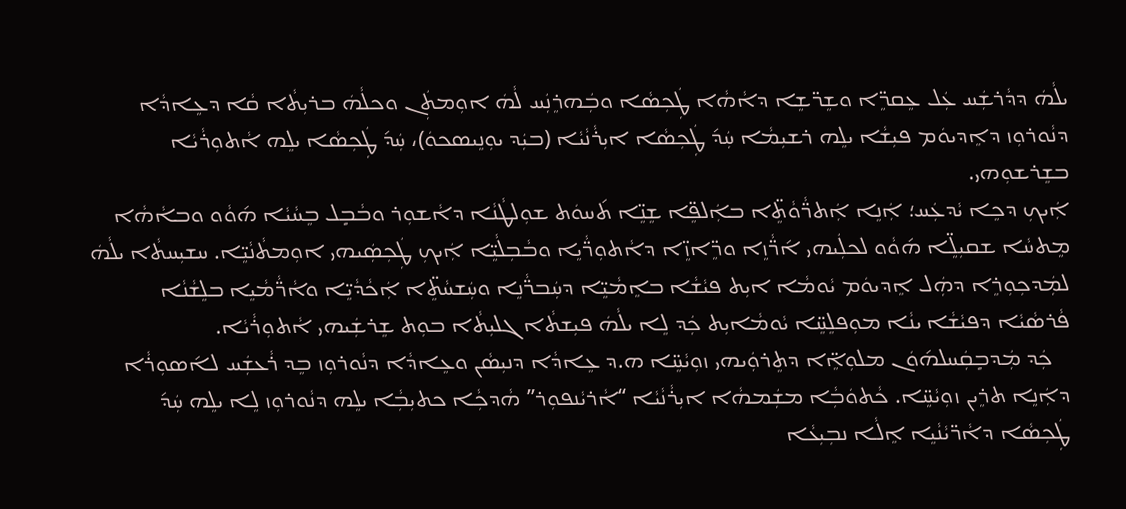ܝܠܵܗܿ ܕܕܵܪܫܲܚ ܥܲܠ ܥܸܩܖܸ̈ܐ ܘܫܸܖ̈ܫܸܐ ܕܐܵܗܵܐ ܛܲܟܼܣܵܐ ܘܒܲܗܪܸܢܲܚ ܠܵܗܿ ܐܘܼܡܬܲܢ ܘܟܠܵܗܿ ܒܪܝܼܬܵܐ ܩܵܐ ܕܥܸܐܕܵܐ ܕܢܵܘܪܘܼܙ ܕܐܸܕܝܘܿܡ ܦܝܼܫܵܐ ܝܠܸܗ ܪܫܝܼܡܵܐ ܚܲܕ݇ ܛܲܟܼܣܵܐ ܐܝܼܪܵܢܵܝܵܐ (ܒܝܲܕ ܝܘܼܢܸܝܣܟܘܿ)، ܚܲܕ݇ ܛܲܟܼܣܵܐ ܝܠܸܗ ܐܵܬܘܼܪܵܝܵܐ ܒܫܸܪܫܘܼܗܝ.
ܐܲܝܟܼ ܕܟܸܐ ܝܵܕܥܲܚ؛ ܐܲܢܸܐ ܐܲܬܖ̈ܵܘܵܬܸ̈ܐ ܒܐܲܠܦܸ̈ܐ ܫܸܢܸ̈ܐ ܬ݇ܚܘܿܬ ܫܘܼܠܛܵܢܵܐ ܕܐܵܫܘܼܪ ܘܒܵܒܼܸܠ ܒܸܚܵܝܵܐ ܗ݇ܘܵܘ ܘܒܐܵܗܵܐ ܡܸܬܚܵܐ ܫܩܝܼܠܸ̈ܐ ܗ݇ܘܵܘ ܠܟܠܲܝܗܝ ܐ݇ܖ̈ܵܙܸܐ ܘܖܸ̈ܐܙܸ̈ܐ ܕܐܵܬܘܼܖ̈ܵܝܸܐ ܘܒܵܒܼܠܵܝܸ̈ܐ ܐܲܝܟܼ ܛܲܟܼܣܲܝܗܝ ܐܘܼܡܬܵܢܵܝܸ̈ܐ. ܚܫܝܼܚܬܵܐ ܝܠܵܗܿ ܠܡܲܕܟܼܘܼܪܸܐ ܕܗܲܠ ܐܸܕܝܘܿܡ ܝܵܘܡܵܐ ܐܝܼܬ ܦܝܵܫܵܐ ܒܐܸܡܵܝܸ̈ܐ ܕܚܲܒܖ̈ܵܢܸܐ ܘܚܲܫܚܵܬܸ̈ܐ ܐܲܟܵܕܵܝܸ̈ܐ ܘܐܵܖ̈ܵܡܵܝܸܐ ܒܠܸܫܵܢܵܐ ܦܵܪܣܵܝܵܐ ܕܦܝܵܫܵܐ ܝܢܵܐ ܡܘܼܦܠܸܚܸ̈ܐ ܝܵܘܡܵܐܝܼܬ ܟܲܕ ܠܸܐ ܝܠܵܗܿ ܦܝܼܫܬܵܐ ܓܠܝܼܬܵܐ ܒܘܼܬ ܫܸܪܫܲܝܗܝ ܐܵܬܘܼܪܵܝܵܐ.
   ܟܲܕ ܡܲܕܒܼܸܩܲܚܠܗ݇ܘܿܢ ܡܠܘܼܐܸ̈ܐ ܕܬܸܪܘܲܝܗܝ ܙܘܼܝܵܚܸ̈ܐ ܗ.ܕ ܥܸܐܕܵܐ ܕܢܝܼܣܵܢ ܘܥܸܐܕܵܐ ܕܢܵܘܪܘܼܙ ܒܸܕ ܪܵܥܫܲܚ ܠܐ݇ܣܘܼܪܵܐ ܕܐܲܢܸܐ ܬܪܸܝܢ ܙܘܼܝܵܚܸ̈ܐ. ܟܵܬܘܿܒܼܵܐ ܡܫܲܡܗܵܐ ܐܝܼܪܵܢܵܝܵܐ “ܐܵܪܝܵܢܦܘܼܪ” ܗܵܕܟܼܵܐ ܟܬܝܼܒܼܵܐ ܝܠܸܗ ܕܢܵܘܪܘܼܙ ܠܸܐ ܝܠܸܗ ܚܲܕ݇ ܛܲܟܼܣܵܐ ܕܐܵܖ̈ܝܵܢܵܝܸܐ ܐܸܠܵܐ ܢܒܼܝܼܥܵܐ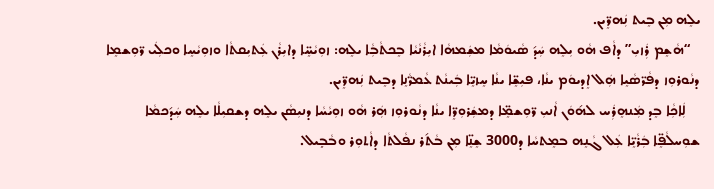ܝܠܸܗ ܡܼܢ ܒܸܝܬ ܢܲܗܖܸ̈ܝܢ.
   “ܗܵܫܸܡ ܪܲܙܝܼ” ܕܐܵܦ ܗܵܘ ܝܼܠܸܗ ܚܲܕ݇ ܣܵܝܘܿܡܵܐ ܡܫܲܡܗܵܐ ܐܝܼܪܵܢܵܝܵܐ ܒܸܟܬܵܒܼܵܐ ܝܠܸܗ: ܙܘܼܝܵܚܸ̈ܐ ܕܐܝܼܪܵܢ ܥܲܬܝܼܩܬܵܐ ܘܙܘܼܝܵܚܸܐ ܘܟܠܲܝ ܖ̈ܘܼܫܡܸܐ ܕܢܵܘܪܘܼܙ ܕܦܵܖ̈ܣܵܝܸܐ ܗܲܠ ܐܸܕܝܘܿܡ ܝܢܵܐ، ܦܝܼܫܸ̈ܐ ܝܢܵܐ ܚܸܙܝܸ̈ܐ ܒܲܝܢܵܬ ܥܵܡܖ̈ܵܢܸܐ ܕܒܸܝܬ ܢܲܗܖܸ̈ܝܢ.
    ܠܲܐܟܼܵܐ ܒܸܕ ܡܲܢܗܸܪܲܚ ܠܗ݇ܘܿܢ ܐܵܢܝܼ ܖ̈ܘܼܫܡܸ̈ܐ ܕܡܫܲܪܘܼܖܸ̈ܐ ܝܢܵܐ ܕܢܵܘܪܘܼܙ ܗܲܪ ܗܵܘ ܙܘܼܝܵܚܵܐ ܕܢܝܼܣܵܢ ܝܠܸܗ ܕܫܩܝܼܠܵܐ ܝܠܸܗ ܚܲܕ݇ܟܡܵܐ ܫܘܼܚܠܵܦܸ̈ܐ ܒܲܪܵܝܸ̈ܐ ܥܲܠ ܓܵܢܸܗ ܒܡܸܬܚܵܐ ܕ3000 ܫܸܢܸ̈ܐ ܡܼܢ ܒܵܬ݇ܪ ܢܦܵܠܬܵܐ ܕܐܵܬܘܼܪ ܘܒܵܒܼܸܝܠ.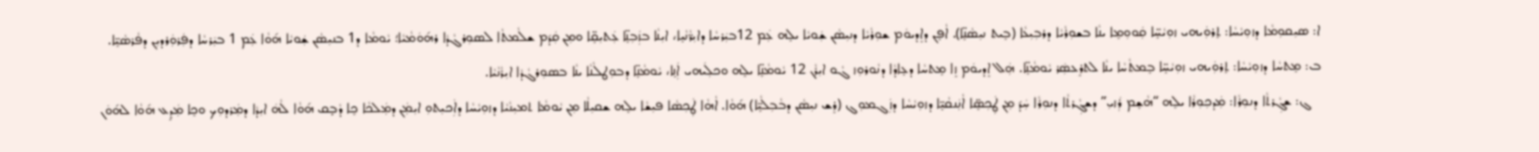ܐ: ܣܝܼܩܘܼܡܵܐ ܕܙܘܼܝܵܚܵܐ: ܬܸܪܘܲܝܗܝ ܙܘܼܝܵܚܸ̈ܐ ܩܲܘܘܼܡܸܐ ܝܢܵܐ ܒܫܘܼܪܵܝܵܐ ܕܪܒܼܝܼܥܵܐ (ܒܸܝܬ ܢܝܼܣܵܢܸ̈ܐ). ܐܵܦܸܢ ܕܐܸܕܝܘܿܡ ܫܘܼܪܵܝܵܐ ܕܢܝܼܣܵܢ ܫܲܘܝܵܐ ܝܠܸܗ ܥܲܡ 12ܒܝܲܪܚܵܐ ܕܐܝܼܖ̈ܵܢܵܝܸܐ، ܐܝܼܢܵܐ ܒܙܲܒܼܢܸ̈ܐ ܥܲܬܝܼܩܸ̈ܐ ܘܡܼܢ ܩܲܕ݇ܡ ܫܠܵܡܬܵܐ ܠܣܘܼܪܓܵܕܵܐ ܪܗ݇ܘܿܡܵܝܵܐ؛ ܝܵܘܡܵܐ ܕ1 ܒܢܝܼܣܵܢ ܫܲܘܝܵܐ ܗ݇ܘܵܐ ܥܲܡ 1 ܒܝܲܪܚܵܐ ܕܦܲܪܘܲܪܕܝܼܢ ܕܦܵܪܣܵܝܸ̈ܐ.
ܒ: ܡܸܬܚܵܐ ܕܙܘܼܝܵܚܵܐ: ܬܸܪܘܲܝܗܝ ܙܘܼܝܵܚܸ̈ܐ ܒܸܡܬܵܚܵܐ ܝܢܵܐ ܠܬܪܸܥܣܲܪ ܝܵܘܡܵܢܸ̈ܐ. ܗܲܠ ܐܸܕܝܘܿܡ ܙܸܐ ܡܸܬܚܵܐ ܕܥܸܐܕܵܐ ܕܢܵܘܪܘܼܙ ܓܵܘ ܐܝܼܪܵܢ 12 ܝܵܘܡܵܢܸ̈ܐ ܝܠܸܗ ܘܟܠܲܝܗܝ ܐܲܢܸܐ، ܝܵܘܡܵܢܸ̈ܐ ܕܒܘܼܛܠܵܢܵܐ ܝܢܵܐ ܒܣܘܼܪܓܵܕܵܐ ܐܝܼܪܵܢܵܝܵܐ.
   ܓ: ܫܓܼܵܪܬܵܐ ܕܢܘܼܪܵܐ: ܡܲܕܟܼܘܼܪܵܐ ܝܠܸܗ “ܗܵܫܸܡ ܪܲܙܝܼ” ܕܫܓܼܵܪܬܵܐ ܕܢܘܼܪܵܐ ܚܲܕ݇ ܡܼܢ ܛܲܟܼܣܸ̈ܐ ܐܵܢܲܢܩܵܝܸ̈ܐ ܕܙܘܼܝܵܚܵܐ ܕܙܲܓܡܘܼܓ (ܪܸܫ ܢܝܼܣܵܢ ܕܒܵܒܼܠܵܝܸ̈ܐ) ܗ݇ܘܵܐ. ܐܵܗܵܐ ܛܲܟܼܣܵܐ ܦܝܼܫܵܐ ܝܠܸܗ ܫܩܝܼܠܵܐ ܡܼܢ ܝܵܘܡܵܐ ܬܡܝܼܢܵܝܵܐ ܕܙܘܼܝܵܚܵܐ ܕܐܲܟܝܼܬܘܼ ܐܝܼܡܲܢ ܕܡܲܠܟܵܐ ܟܸܐ ܕܵܒܼܸܩ ܗ݇ܘܵܐ ܠܵܗܿ ܐܝܼܕܵܐ ܕܡܲܪܕܘܼܟ ܘܟܸܐ ܡܲܕܸܥ ܗ݇ܘܵܐ ܠܗ݇ܘܿܢ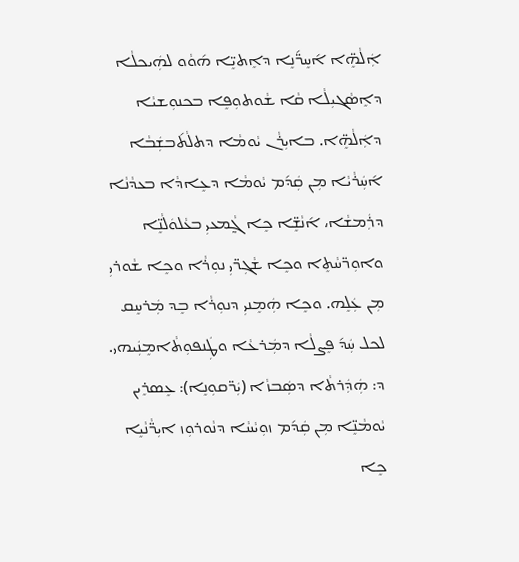ܐܲܠܵܗܸ̈ܐ ܐ݇ܚܸܖ̈݇ܢܸܐ ܕܐܸܬܝܸ̈ܐ ܗ݇ܘܵܘ ܠܗܲܝܟܠܵܐ ܕܐܸܣܵܓܝܼܠܵܐ ܩܵܐ ܫܵܘܬܘܼܦܸܐ ܒܟܢܘܼܫܝܵܐ ܕܐܲܠܵܗܸ̈ܐ. ܒܐܝܼܪܵܢ ܝܵܘܡܵܐ ܕܬܠܵܬ݇ܒܫܲܒܵܐ ܐ݇ܚܲܪܵܝܵܐ ܡܼܢ ܩܲܕ݇ܡ ܝܵܘܡܵܐ ܕܥܸܐܕܵܐ ܒܥܕܵܢܵܐ ܕܪܲܡܫܵܐ، ܐ݇ܢܵܫܸ̈ܐ ܟܸܐ ܓ̰ܵܡܥܝܼ ܒܥܵܠܘܿܠܵܢܸ̈ܐ ܘܐܘܼܖ̈ܚܵܬܸܐ ܘܟܸܐ ܫܵܓܼܖ̈ܝܼ ܢܘܼܪܵܐ ܘܟܸܐ ܫܵܘܪܝܼ ܡܼܢ ܥܲܠܸܗ. ܘܟܸܐ ܗܲܡܸܢܝܼ ܕܢܘܼܪܵܐ ܒܸܕ ܡܲܪܚܸܩ ܠܟܠ ܚܲܕ݇ ܦܸܨܠܵܐ ܕܡܲܪܥܵܐ ܘܛܲܢܦܘܼܬܵܐܡܸܢܲܝܗܝ.
ܕ: ܗܲܕܲܪܬܵܐ ܕܣܲܒܙܵܐ (ܝܲܖ̈ܩܘܼܢܸܐ): ܥܸܣܪܸܝܢ ܝܵܘܡܵܢܸ̈ܐ ܡܼܢ ܩܲܕ݇ܡ ܙܘܼܝܵܚܵܐ ܕܢܵܘܪܘܼܙ ܐܝܼܖ̈ܵܢܵܝܸܐ ܟܸܐ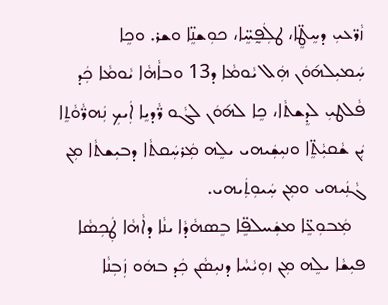ܙܵܖ̈ܥܝܼ ܕܚܸܛܸ̈ܐ، ܛܠܲܦ̰ܚܸ̈ܐ، ܟܘܼܫܢܸ̈ܐ ܘܫܪ. ܘܟܸܐ ܚܲܡܝܼܠܗ݇ܘܿܢ ܗܲܠ ܝܵܘܡܵܐ ܕ13 ܘܒܐܵܗܵܐ ܝܵܘܡܵܐ ܟܲܕ ܦܵܠܛܝܼ ܠܕܸܫܬܵܐ، ܟܸܐ ܠܗ݇ܘܿܢ ܠܓܵܘ ܖ̈ܵܕܝܸܐ ܐܲܝܟܼ ܢܲܗܖ̈ܵܘܵܬܸܐ ܝܲܢ ܫܵܩܝܼܵܬܸ̈ܐ ܘܢܝܼܫܲܝܗܝ ܝܠܸܗ ܡܲܪܚܲܩܬܵܐ ܕܒܝܼܫܬܵܐ ܡܼܢ ܓܵܢܲܝܗܝ ܘܡܼܢ ܚܲܝܘܼܬܲܝܗܝ.
   ܡܲܒܘܼܥܸ̈ܐ ܡܫܲܚܠܦܸ̈ܐ ܒܸܣܗܵܕܵܐ ܝܢܵܐ ܕܐܵܗܵܐ ܛܲܟܼܣܵܐ ܦܝܼܫܵܐ ܝܠܸܗ ܡܼܢ ܙܘܼܝܵܚܵܐ ܕܢܝܼܣܵܢ ܟܲܕ ܒܗܿܘ ܙܲܒܼܢܵܐ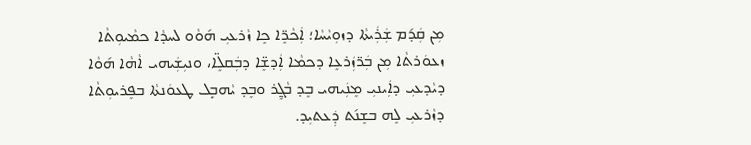ܡܼܢ ܩܲܕ݇ܡ ܫܲܪܲܝܬܵܐ ܕܙܘܼܝܵܚܵܐ؛ ܐܲܟܵܖܸ̈ܐ ܟܸܐ ܙܵܪܥܝܼ ܗ݇ܘܵܘ ܠܚܕܵܐ ܟܡܵܝܘܼܬܵܐ ܙܥܘܿܪܬܵܐ ܡܼܢ ܒܲܖ̈ܙܲܪܥܸܐ ܕܟܡܵܐ ܐܲܕܫܸ̈ܐ ܕܒܲܩܠܸ̈ܐ، ܘܢܝܼܫܲܝܗܝ ܐܵܗܵܐ ܗ݇ܘܵܐ ܕܝܵܕܥܝܼ ܕܐܲܝܢܝܼ ܡܸܢܲܝܗܝ ܒܸܕ ܒܵܓ̰ܸܪ ܘܒܸܕ ܝܵܗܒܼܸܠ ܛܥܘܿܢܬܵܐ ܒܦܸܪܝܘܼܬܵܐ ܕܙܵܪܥܝܼ ܠܸܗ ܒܫܸܢ݇ܬ ܕܲܥܬܝܼܕ.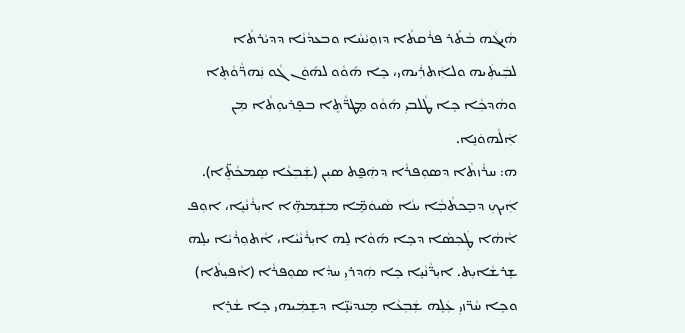ܗܵܝܓܵܗ ܒܵܬ݇‍ܪ ܦܪܵܩܬܵܐ ܕܙܘܼܝܵܚܵܐ ܘܒܥܕܵܢܵܐ ܕܕܝܵܪܬܵܐ ܠܒܲܝܬܲܝܗ ܘܠܐܲܬܪܲܝܗܝ، ܟܸܐ ܗ݇ܘܵܘ ܠܗ݇ܘܿܢ ܓܵܘ ܢܲܗܖ̈ܵܘܵܬܸܐ ܘܗܵܕܟܼܵܐ ܟܸܐ ܛܵܠܒܝܼ ܗ݇ܘܵܘ ܡܸܛܖ̈ܵܬܸܐ ܒܦܸܪܝܘܼܬܵܐ ܡܼܢ ܐܲܠܵܗܘܿܢܸܐ.
ܗ: ܚܪܵܙܬܵܐ ܕܣܘܼܦܪܵܐ ܕܗܲܦ̰ܬ ܣܝܼܢ (ܫܲܒܼܥܵܐ ܣܸܡܟܵܬܸ̈ܐ). ܐܲܝܟܼ ܕܒܸܟܬܵܒܼܵܐ ܝܢܵܐ ܣܵܝܘܿܡܸ̈ܐ ܡܫܲܡܗܸ̈ܐ ܐܝܼܪܵܢܵܝܸܐ، ܐܘܼܦ ܐܵܗܵܐ ܛܲܟܼܣܵܐ ܕܟܸܐ ܗ݇ܘܵܐ ܠܸܗ ܐܝܼܪܵܢܵܝܵܐ، ܐܵܬܘܼܪܵܝܵܐ ܝܠܸܗ ܫܸܪܫܵܐܝܼܬ. ܐܝܼܖ̈ܵܢܵܝܸܐ ܟܸܐ ܗܲܕܪܝܼ ܚܕܵܐ ܣܘܼܦܪܵܐ (ܐܵܦܝܼܬܵܐ) ܘܟܸܐ ܚܵܖ̈ܙܝܼ ܥܲܠܸܗ ܫܲܒܼܥܵܐ ܡܸܢܕܝܵܢܸ̈ܐ ܕܫܸܡܲܝܗܝ ܟܸܐ ܫܵܪܸܐ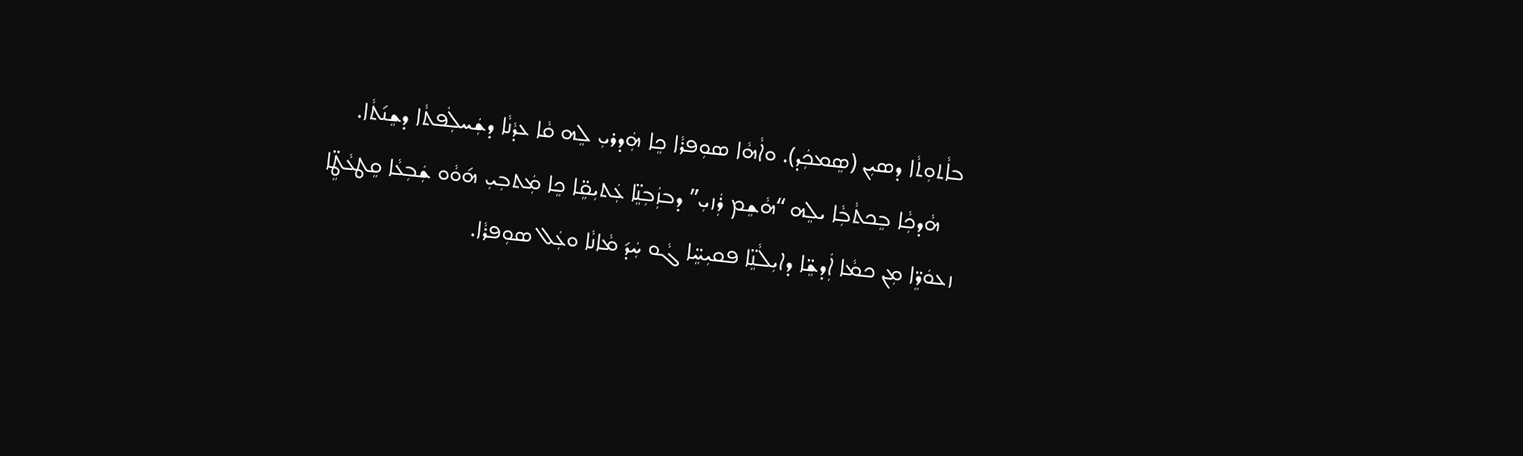ܒܐܵܬܘܼܬܵܐ ܕܣܝܼܢ (ܣܸܡܟܲܕ). ܘܐܵܗܵܐ ܣܘܼܦܪܵܐ ܟܸܐ ܗܲܕܪܝܼ ܠܸܗ ܩܵܐ ܥܕܵܢܵܐ ܕܫܲܚܠܲܦܬܵܐ ܕܫܸܢ݇ܬܵܐ.
   ܗܵܕܟܼܵܐ ܒܸܟܬܵܒܼܵܐ ܝܠܸܗ “ܗܵܫܸܡ ܪܲܙܝܼ” ܕܒܙܲܒܼܢܸ̈ܐ ܥܲܬܝܼܩܸ̈ܐ ܟܸܐ ܡܲܬܒܼܝܼ ܗ݇ܘܵܘ ܫܲܒܼܥܵܐ ܩܸܛܥܵܛܸ̈ܐ ܙܥܘܿܖܸ̈ܐ ܡܼܢ ܟܡܵܐ ܐܲܕܫܸ̈ܐ ܕܐܝܼܠܵܢܸ̈ܐ ܦܩܝܼܚܸ̈ܐ ܓܵܘ ܚܲܕ݇ ܡܵܐܢܵܐ ܘܥܲܠ ܣܘܼܦܪܵܐ.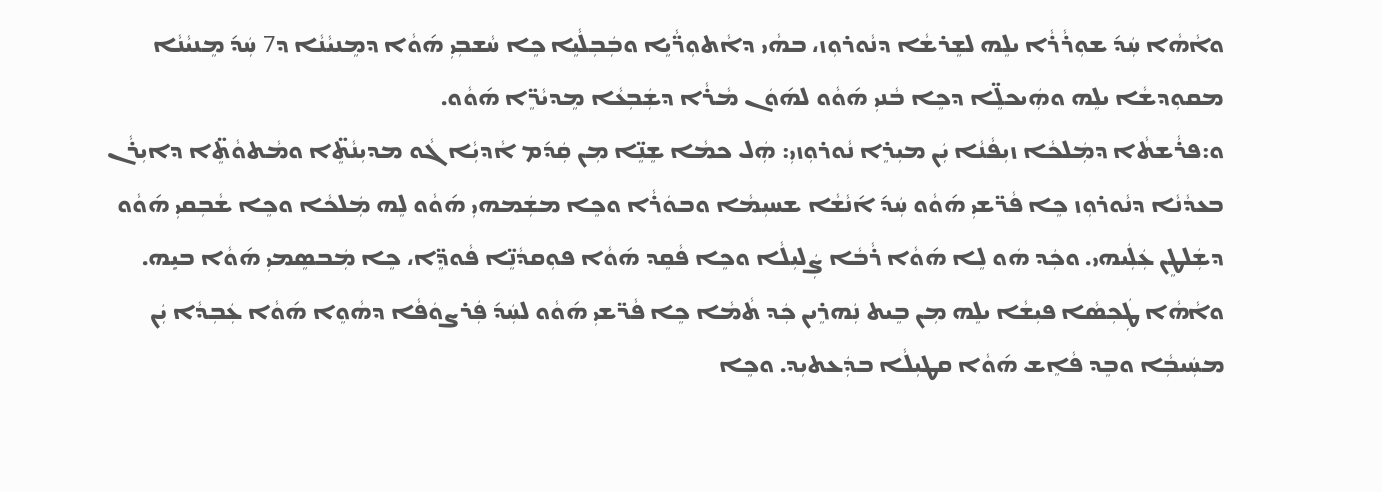ܘܐܵܗܵܐ ܚܲܕ݇ ܫܘܼܪܵܪܵܐ ܝܠܸܗ ܠܫܸܪܫܵܐ ܕܢܵܘܪܘܼܙ، ܒܗܵܝ ܕܐܵܬܘܼܖ̈ܵܝܸܐ ܘܒܲܒܼܠܵܝܸܐ ܟܸܐ ܚܵܫܒܼܝܼ ܗ݇ܘܵܐ ܕܡܸܢܝܵܢܵܐ ܕ7 ܚܲܕ݇ ܡܸܢܝܵܢܵܐ ܡܩܘܼܕܫܵܐ ܝܠܸܗ ܘܗܲܝܟܠܸ̈ܐ ܕܟܸܐ ܒܵܢܝܼ ܗ݇ܘܵܘ ܠܗ݇ܘܿܢ ܡܵܪܵܐ ܕܫܲܒܼܥܵܐ ܡܸܕܝܵܖܸ̈ܐ ܗ݇ܘܵܘ.
ܘ:ܦܪܵܫܬܵܐ ܕܡܲܠܟܵܐ ܙܝܼܦܵܢܵܐ ܝܲܢ ܡܝܼܪܸܐ ܢܵܘܪܘܼܙܝܼ: ܗܲܠ ܟܡܵܐ ܫܸܢܸ̈ܐ ܡܼܢ ܩܲܕ݇ܡ ܐܵܕܝܼܵܐ ܓܵܘ ܡܕܝܼܢܵܬܸ̈ܐ ܘܡܵܬܘܵܬܸ̈ܐ ܕܐܝܼܪܵܢ ܒܥܕܵܢܵܐ ܕܢܵܘܪܘܼܙ ܟܸܐ ܦܵܖ̈ܫܝܼ ܗ݇ܘܵܘ ܚܲܕ݇ ܐ݇ܢܵܫܵܐ ܫܚܝܼܡܵܐ ܘܒܘܿܪܵܐ ܘܟܸܐ ܡܫܲܡܗܝܼ ܗ݇ܘܵܘ ܠܸܗ ܡܲܠܟܵܐ ܘܟܸܐ ܫܵܒܼܩܝܼ ܗ݇ܘܵܘ ܕܫܲܠܛܸܢ ܥܲܠܲܝܗܝ. ܘܟܲܕ ܗܿܘ ܠܸܐ ܗ݇ܘܵܐ ܪܵܒܵܐ ܨܲܠܝܼܠܵܐ ܘܟܸܐ ܦܵܩܸܕ ܗ݇ܘܵܐ ܦܘܼܩܕܵܢܸ̈ܐ ܦܵܘܕܸ̈ܐ، ܟܸܐ ܡܲܒܣܸܡܝܼ ܗ݇ܘܵܐ ܒܝܼܸܗ. ܘܐܵܗܵܐ ܛܲܟܼܣܵܐ ܦܝܼܫܵܐ ܝܠܸܗ ܡܼܢ ܒܸܝܬ ܢܲܗܪܸܝܢ ܟܲܕ ܬܵܡܵܐ ܟܸܐ ܦܵܖ̈ܫܝܼ ܗ݇ܘܵܘ ܠܚܲܕ݇ ܦܲܪܨܘܿܦܵܐ ܕܗܵܘܸܐ ܗ݇ܘܵܐ ܥܲܒܼܕܵܐ ܝܲܢ ܡܚܲܝܒܼܵܐ ܘܒܸܕ ܦܵܐܸܫ ܗ݇ܘܵܐ ܩܛܝܼܠܵܐ ܒܕܲܥܬܝܼܕ. ܘܟܸܐ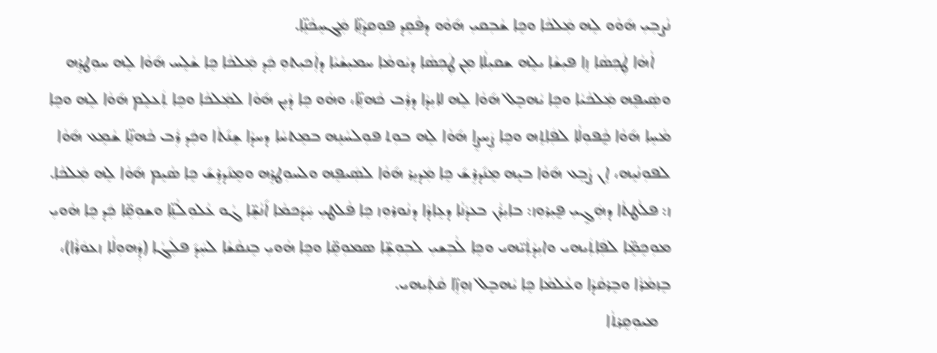ܢܵܨܒܼܝܼ ܗ݇ܘܵܘ ܠܸܗ ܡܲܠܟܵܐ ܘܟܸܐ ܫܵܒܼܩܝܼ ܗ݇ܘܵܘ ܕܦܵܩܸܕ ܦܘܼܩܕܵܢܸ̈ܐ ܡܲܓܚܸܟܵܢܸ̈ܐ.
    ܐܵܗܵܐ ܛܲܟܼܣܵܐ ܙܸܐ ܦܝܼܫܵܐ ܝܠܸܗ ܫܩܝܼܠܵܐ ܡܼܢ ܛܲܟܼܣܵܐ ܕܝܵܘܡܵܐ ܚܡܝܼܫܵܝܵܐ ܕܐܲܟܝܼܬܘܼ ܟܲܕ ܡܲܠܟܵܐ ܟܸܐ ܫܵܠܸܚ ܗ݇ܘܵܐ ܠܸܗ ܚܘܼܛܪܸܗ ܘܣܲܝܦܸܗ ܡܲܠܟܵܝܵܐ ܘܟܸܐ ܝܵܗܒܼܸܠ ܗ݇ܘܵܐ ܠܸܗ ܠܐܝܼܕܵܐ ܕܪܲܒ ܟܵܗܢܸ̈ܐ، ܘܗܵܘ ܟܸܐ ܕܵܝܸܢ ܗ݇ܘܵܐ ܠܡܲܠܟܵܐ ܘܟܸܐ ܬܲܥܠܸܡ ܗ݇ܘܵܐ ܠܸܗ ܘܟܸܐ ܡܵܚܸܐ ܗ݇ܘܵܐ ܟ̰ܵܦܘܼܠܵܐ ܠܦܲܐܬܸܗ ܘܟܸܐ ܨܲܚܨܸܐ ܗ݇ܘܵܐ ܠܸܗ ܒܘܼܬ ܦܘܼܠܚܵܢܸܗ ܒܡܸܬܚܵܐ ܕܚܕܵܐ ܫܸܢ݇ܬܵܐ ܘܟܲܕ ܪܲܒ ܟܵܗܢܸ̈ܐ ܫܵܡܸܥ ܗ݇ܘܵܐ ܠܦܘܼܢܵܝܸܗ، ܐܸܢ ܨܵܒܸܥ ܗ݇ܘܵܐ ܒܝܼܸܗ ܡܸܢ݇ܕܪܸܫ݇ ܟܸܐ ܡܲܕܝܸܪ ܗ݇ܘܵܐ ܠܣܲܝܦܸܗ ܘܠܚܘܼܛܪܸܗ ܘܡܸܢ݇ܕܪܸܫ݇ ܟܸܐ ܣܵܝܸܡ ܗ݇ܘܵܐ ܠܸܗ ܡܲܠܟܵܐ.
ܙ: ܦܠܵܛܬܵܐ ܕܗܲܓ̰ܝܼ ܦ̰ܝܼܪܘܼܙ: ܒܐܝܼܪܵܢ ܒܥܕܵܢܵܐ ܕܥܸܐܕܵܐ ܕܢܵܘܪܘܼܙ ܟܸܐ ܦܵܠܛܝܼ ܚܲܕ݇ܟܡܵܐ ܐ݇ܢܵܫܸ̈ܐ ܓܵܘ ܥܵܠܘܼܠܵܢܸ̈ܐ ܘܫܘܼܩܸ̈ܐ ܟܲܕ ܟܸܐ ܗܵܘܝܼ ܡܘܼܟܸܡܸ̈ܐ ܠܦܲܐܬܲܝܗܝ ܘܐܝܼܕܵܬܲܝ̈ܗܝ ܘܟܸܐ ܠܵܒܼܫܝܼ ܠܒܼܘܼܫܸ̈ܐ ܣܡܘܼܩܸ̈ܐ ܘܟܸܐ ܗܵܘܝܼ ܒܸܢܩܵܫܵܐ ܠܚܲܕ݇ ܦܠܲܓܵܐ (ܕܲܗܘܼܠܵܐ ܙܥܘܿܪܵܐ)، ܒܸܙܡܵܪܵܐ ܘܒܸܪܩܵܕܵܐ ܘܥܵܠܡܵܐ ܟܸܐ ܝܵܗܒܼܸܠ ܙܘܼܙܸ̈ܐ ܩܵܬܲܝܗܝ.
   ܡܝܘܼܩܸܪܬܵܐ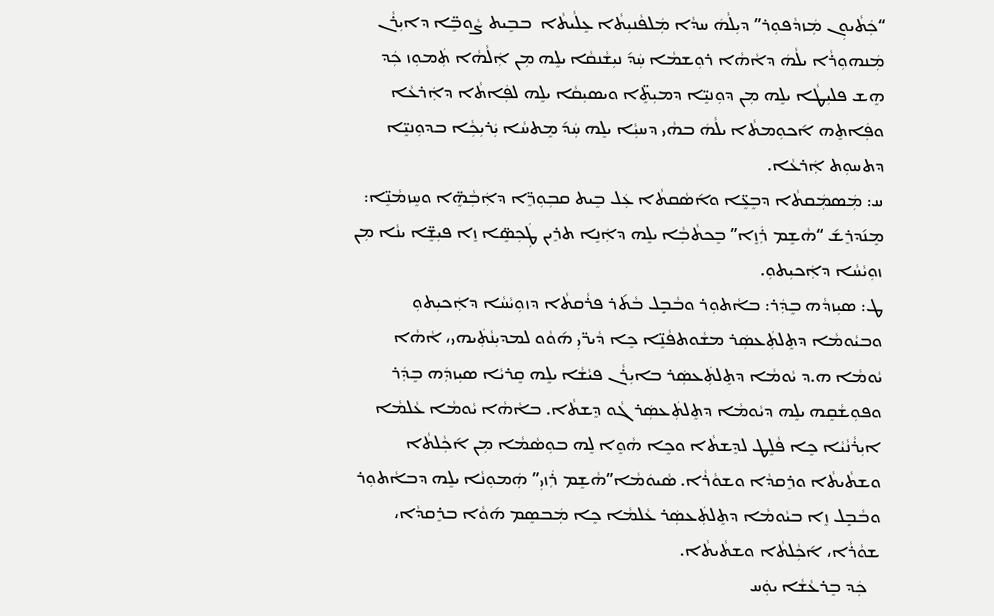“ܟܲܬܵܝܘܼܢ ܡܲܙܕܵܦܘܼܪ” ܕܝܼܠܵܗܿ ܚܕܵܐ ܡܲܠܦܵܢܝܼܬܵܐ ܥܸܠܵܝܬܵܐ  ܒܒܸܝܬ ܨܵܘܒܸ̈ܐ ܕܐܝܼܪܵܢ ܡܲܢܗܘܼܪܵܐ ܝܠܵܗܿ ܕܐܵܗܵܐ ܪܘܼܫܡܵܐ ܚܲܕ݇ ܢܝܼܫܵܢܩܵܐ ܝܠܸܗ ܡܼܢ ܐܲܠܵܗܵܐ ܬܲܡܘܼܙ ܟܲܕ ܗܸܫ ܦܠܝܼܛܵܐ ܝܠܸܗ ܡܼܢ ܕܘܼܢܝܸ̈ܐ ܕܡܝܼܬܸ̈ܐ ܘܝܣܝܼܩܵܐ ܝܠܸܗ ܠܦܲܐܬܵܐ ܕܐܲܪܥܵܐ ܘܦܲܐܬܸܗ ܐ݇ܟܘܼܡܬܵܐ ܝܠܵܗܿ ܒܗܵܝ ܕܚܝܼܵܐ ܝܠܸܗ ܚܲܕ݇ ܡܸܬܚܵܐ ܝܲܪܝܼܟܼܵܐ ܒܕܘܼܢܝܸ̈ܐ ܕܬܚܘܼܬ ܐܲܪܥܵܐ.
ܚ: ܡܲܣܡܲܩܬܵܐ ܕܒܸܥܸ̈ܐ ܘܐ݇ܣܵܩܬܵܐ ܥܲܠ ܒܸܝܬ ܩܒܼܘܼܖܸ̈ܐ ܕܐܲܒܼܵܗܸ̈ܐ ܘܚܸܙܡܵܢܸ̈ܐ: ܡܸܢ݇ܕܪܸܫ݇ “ܗܵܫܸܡ ܪܲܙܸܐ” ܒܸܟܬܵܒܼܵܐ ܝܠܸܗ ܕܐܲܢܸܐ ܬܪܸܝܢ ܛܲܟܼܣܸ̈ܐ ܙܸܐ ܦܝܼܫܸ̈ܐ ܝܢܵܐ ܡܼܢ ܙܘܼܝܵܚܵܐ ܕܐܲܟܝܼܬܘܼ.
ܛ: ܣܝܼܙܕܵܗ ܒܸܕܲܪ: ܒܐܵܬܘܼܪ ܘܒܵܒܼܸܠ ܒܵܬ݇ܪ ܦܪܵܩܬܵܐ ܕܙܘܼܝܵܚܵܐ ܕܐܲܟܝܼܬܘܼ ܘܒܝܵܘܡܵܐ ܕܬܸܠܬܲܥܣܲܪ ܡܫܵܘܬܦܵܢܸ̈ܐ ܟܸܐ ܕܵܝܖ̈ܝܼ ܗ݇ܘܵܘ ܠܡܕܝܼܢܵܬܲܝܗܝ، ܐܵܗܵܐ ܝܵܘܡܵܐ ܗ.ܕ ܝܵܘܡܵܐ ܕܬܸܠܬܲܥܣܲܪ ܒܐܝܼܪܵܢ ܦܝܵܫܵܐ ܝܠܸܗ ܩܸܪܝܵܐ ܣܝܼܙܕܲܗ ܒܸܕܲܪ ܘܦܘܼܫܵܩܸܗ ܝܠܸܗ ܕܝܵܘܡܵܐ ܕܬܸܠܬܲܥܣܲܪ ܓܵܘ ܕܸܫܬܵܐ. ܒܐܵܗܵܐ ܝܵܘܡܵܐ ܥܵܠܡܵܐ ܐܝܼܪܵܢܵܝܵܐ ܟܸܐ ܦܵܠܸܛ ܠܕܸܫܬܵܐ ܘܟܸܐ ܗܵܘܸܐ ܠܸܗ ܒܘܼܣܵܡܵܐ ܡܼܢ ܐ݇ܟܼܵܠܬܵܐ ܘܫܬܵܝܬܵܐ ܘܪܸܩܕܵܐ ܘܫܘܵܪܵܐ. ܣܵܝܘܿܡܵܐ”ܗܵܫܸܡ ܪܲܙܝܼ” ܗܲܡܘܼܢܵܐ ܝܠܸܗ ܕܒܐܵܬܘܼܪ ܘܒܵܒܼܸܠ ܙܸܐ ܒܝܵܘܡܵܐ ܕܬܸܠܬܲܥܣܲܪ ܥܵܠܡܵܐ ܟܸܐ ܡܲܒܣܸܡ ܗ݇ܘܵܐ ܒܪܸܩܕܵܐ، ܫܘܵܪܵܐ، ܐ݇ܟܼܵܠܬܵܐ ܘܫܬܵܝܬܵܐ.
   ܟܲܕ ܒܸܪܥܵܫܵܐ ܝܘܲܚ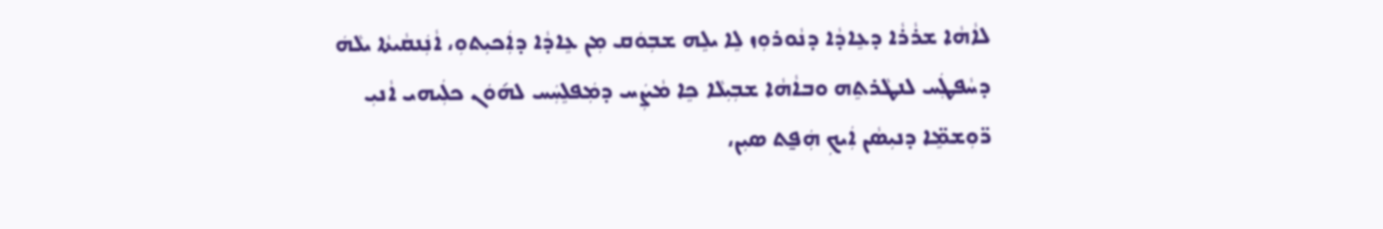ܠܐܵܗܵܐ ܫܪܵܪܵܐ ܕܥܸܐܕܵܐ ܕܢܵܘܪܘܼܙ ܠܸܐ ܝܠܸܗ ܫܒܼܘܿܩ ܡܼܢ ܥܸܐܕܵܐ ܕܐܲܟܝܼܬܘܼ، ܐܵܢܲܢܩܵܝܬܵܐ ܝܠܵܗܿ ܕܚܵܦܛܲܚ ܠܢܛܵܪܬܸܗ ܘܒܐܵܗܵܐ ܫܒܼܝܼܠܵܐ ܟܸܐ ܡܵܨܲܚ ܕܡܲܦܠܸܚܲܚ ܠܗ݇ܘܿܢ ܟܠܲܝܗܝ ܐܵܢܝܼ ܖ̈ܘܼܫܡܸ̈ܐ ܕܢܝܼܣܵܢ ܐܲܝܟܼ ܗܲܦ̰ܬ ܣܝܼܢ،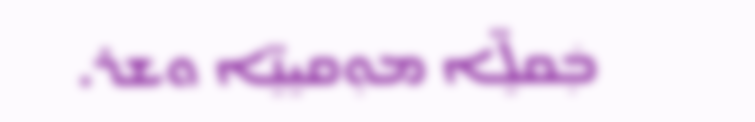ܒܲܩܠܸ̈ܐ ܡܘܼܩܝܸܢܸ̈ܐ ܘܫܪ.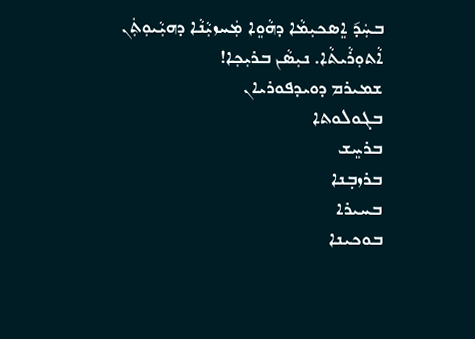ܒܚܲܕ݇ ܐܸܣܟܝܼܡܵܐ ܕܗܵܘܸܐ ܡܲܚܙܝܼܵܢܵܐ ܕܗܝܼܵܝܘܼܬܲܢ ܐܵܬܘܼܪܵܝܬܵܐ. ܢܝܼܣܵܢ ܒܪܝܼܟܼܐ!
ܫܡܝܪܡ ܕܘܝܕܦܘܪܝܐܢ
ܒܓܘܠܘܬܐ
ܒܪܚܸܫ
ܒܪܙܒ݂ܢܐ
ܒܚܝܪܐ
ܒܘܟܝܢܐ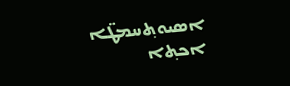ܐܣܝܘܬ݂ܚܡܛ̈ܐ
ܐܟܬ݂ܐ